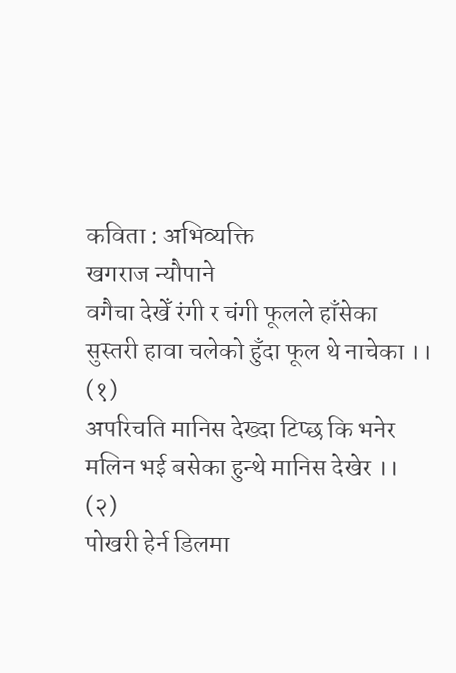कविता : अभिव्यक्ति
खगराज न्यौपाने
वगैचा देखेँ रंगी र चंगी फूलले हाँसेका
सुस्तरी हावा चलेको हुँदा फूल थे नाचेका ।।
(१)
अपरिचति मानिस देख्दा टिप्छ कि भनेर
मलिन भई बसेका हुन्थे मानिस देखेर ।।
(२)
पोखरी हेर्न डिलमा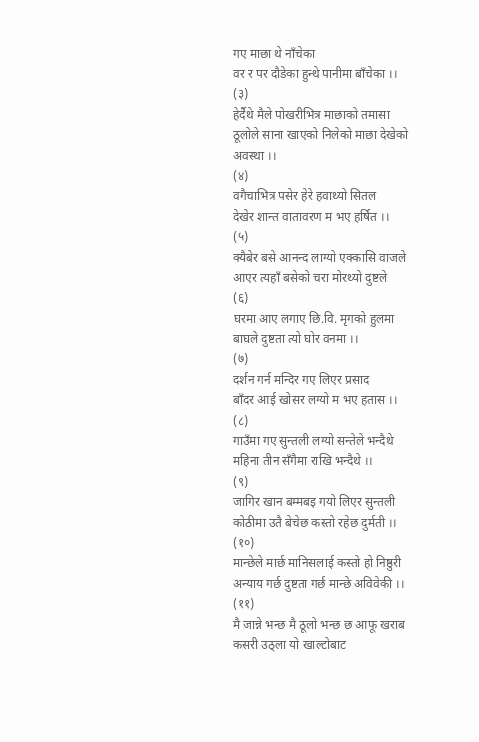गए माछा थे नाँचेका
वर र पर दौडेका हुन्थे पानीमा बाँचेका ।।
(३)
हेर्दैथे मैले पोखरीभित्र माछाको तमासा
ठूलोले साना खाएको निलेको माछा देखेको अवस्था ।।
(४)
वगैचाभित्र पसेर हेरे हवाथ्यो सितल
देखेर शान्त वातावरण म भए हर्षित ।।
(५)
क्यैबेर बसे आनन्द लाग्यो एक्कासि वाजले
आएर त्यहाँ बसेको चरा मोरथ्यो दुष्टले
(६)
घरमा आए लगाए छि.वि. मृगको हुलमा
बाघले दुष्टता त्यो घोर वनमा ।।
(७)
दर्शन गर्न मन्दिर गए लिएर प्रसाद
बाँदर आई खोसर लग्यो म भए हतास ।।
(८)
गाउँमा गए सुन्तली लग्यो सन्तेले भन्दैथे
महिना तीन सँगैमा राखि भन्दैथे ।।
(९)
जागिर खान बम्मबइ गयो लिएर सुन्तली
कोठीमा उतै बेचेछ कस्तो रहेछ दुर्मती ।।
(१०)
मान्छेले मार्छ मानिसलाई कस्तो हो निष्ठुरी
अन्याय गर्छ दुष्टता गर्छ मान्छे अविवेकी ।।
(११)
मै जान्ने भन्छ मै ठूलो भन्छ छ आफू खराब
कसरी उठ्ला यो खाल्टोबाट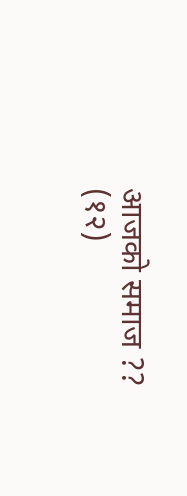आजको समाज ??
(१२)